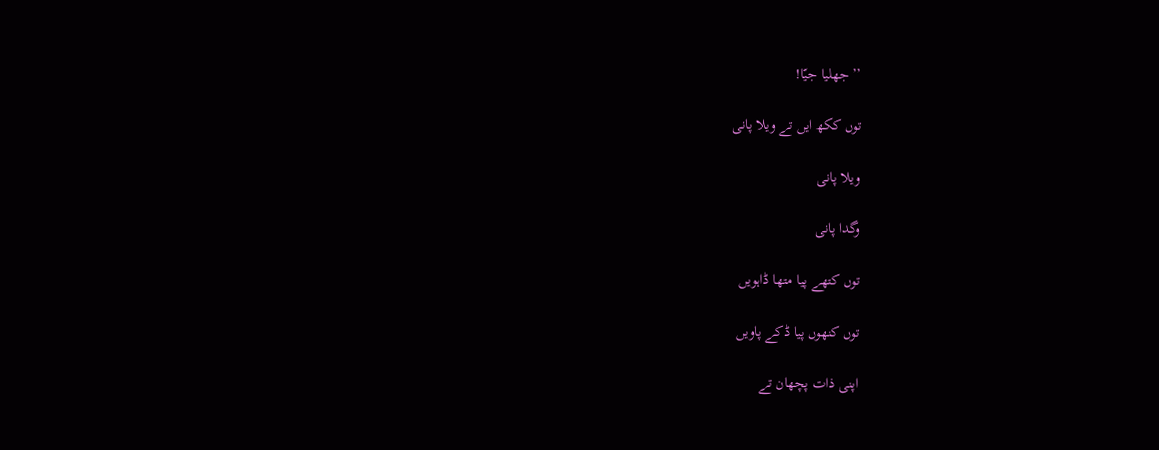’’ جھلیا جیّا!

توں ککھ ایں تے ویلا پانی

ویلا پانی

وگدا پانی

توں کتھے پیا متھا ڈاہویں

توں کنھوں پیا ڈکے پاویں

اپنی ذات پچھان تے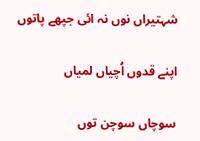شہتیراں نوں نہ ائی جپھے پاتوں

اپنے قدوں اُچیاں لمیاں

سوچاں سوچن توں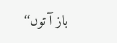باز آ توں‘‘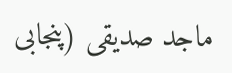ماجد صدیقی (پنجابی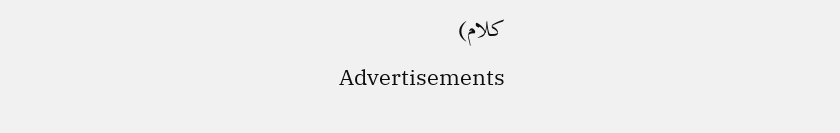کلام)
Advertisements